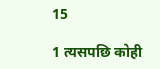15

1 त्यसपछि कोही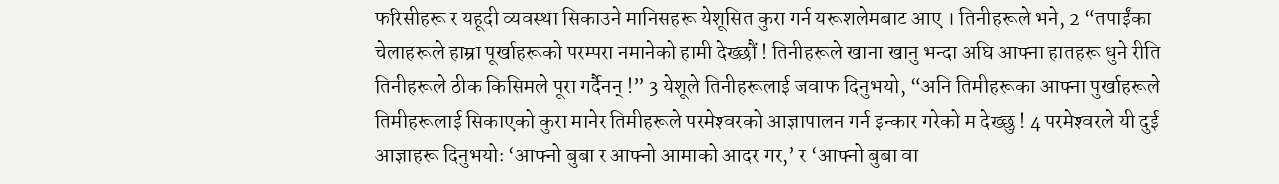फरिसीहरू र यहूदी व्यवस्था सिकाउने मानिसहरू येशूसित कुरा गर्न यरूशलेमबाट आए । तिनीहरूले भने, 2 “तपाईंका चेलाहरूले हाम्रा पूर्खाहरूको परम्‍परा नमानेको हामी देख्‍छौं ! तिनीहरूले खाना खानु भन्दा अघि आफ्‍ना हातहरू धुने रीति तिनीहरूले ठीक किसिमले पूरा गर्दैनन् !” 3 येशूले तिनीहरूलाई जवाफ दिनुभयो, “अनि तिमीहरूका आफ्‍ना पुर्खाहरूले तिमीहरूलाई सिकाएको कुरा मानेर तिमीहरूले परमेश्‍वरको आज्ञापालन गर्न इन्कार गरेको म देख्‍छु ! 4 परमेश्‍वरले यी दुई आज्ञाहरू दिनुभयोः ‘आफ्नो बुबा र आफ्‍नो आमाको आदर गर,’ र ‘आफ्नो बुबा वा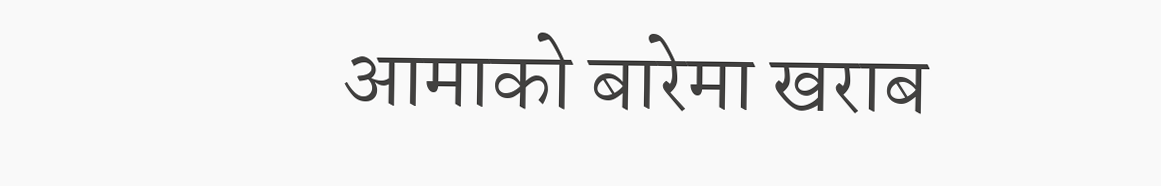आमाको बारेमा खराब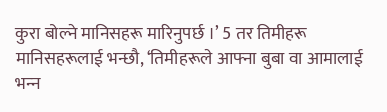कुरा बोल्‍ने मानिसहरू मारिनुपर्छ ।’ 5 तर तिमीहरू मानिसहरूलाई भन्छौ, ‘तिमीहरूले आफ्ना बुबा वा आमालाई भन्‍न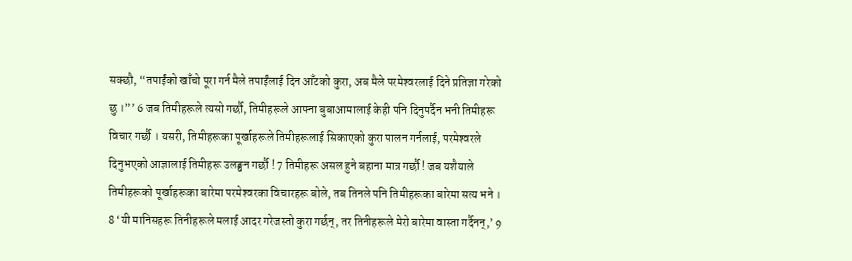सक्छौ, “तपाईंको खाँचो पूरा गर्न मैले तपाईंलाई दिन आँटको कुरा, अब मैले परमेश्‍वरलाई दिने प्रतिज्ञा गरेको छु ।”’ 6 जब तिमीहरूले त्यसो गर्छौ, तिमीहरूले आफ्ना बुबाआमालाई केही पनि दिनुपर्दैन भनी तिमीहरू विचार गर्छौ । यसरी, तिमीहरूका पूर्खाहरूले तिमीहरूलाई सिकाएको कुरा पालन गर्नलाई, परमेश्‍वरले दिनुभएको आज्ञालाई तिमीहरू उलङ्घन गर्छौ ! 7 तिमीहरू असल हुने बहाना मात्र गर्छौ ! जब यशैयाले तिमीहरूको पूर्खाहरूका बारेमा परमेश्‍वरका विचारहरू बोले, तब तिनले पनि तिमीहरूका बारेमा सत्य भने । 8 ‘यी मानिसहरू तिनीहरूले मलाई आदर गरेजस्तो कुरा गर्छन्, तर तिनीहरूले मेरो बारेमा वास्‍ता गर्दैनन्,’ 9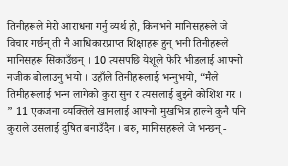तिनीहरूले मेरो आराधना गर्नु व्यर्थ हो, किनभने मानिसहरूले जे विचार गर्छन् ती नै आधिकारप्राप्‍त शिक्षाहरू हुन् भनी तिनीहरूले मानिसहरू सिकाउँछन् । 10 त्‍यसपछि येशूले फेरि भीडलाई आफ्नो नजीक बोलाउनु भयो । उहाँले तिनीहरूलाई भन्‍नुभयो, “मैले तिमीहरूलाई भन्‍न लागेको कुरा सुन र त्‍यसलाई बुझ्‍ने कोशिश गर । ” 11 एकजना व्‍यक्तिले खानलाई आफ्नो मुखभित्र हाल्‍ने कुनै पनि कुराले उसलाई दुषित बनाउँदैन । बरु, मानिसहरूले जे भन्छन् -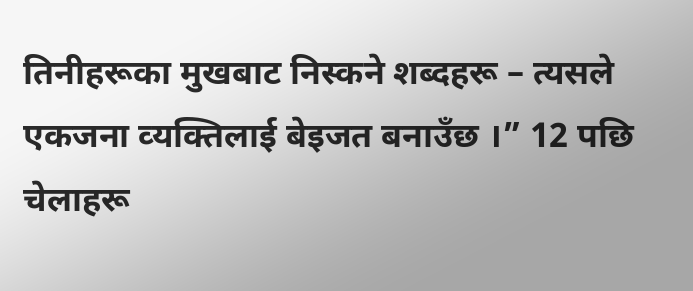तिनीहरूका मुखबाट निस्‍कने शब्‍दहरू – त्‍यसले एकजना व्‍यक्तिलाई बेइजत बनाउँछ ।” 12 पछि चेलाहरू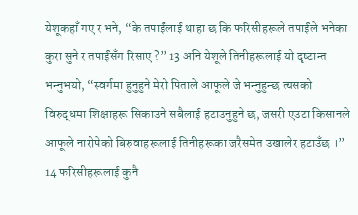येशूकहाँ गए र भने, “के तपाईंलाई थाहा छ कि फरिसीहरूले तपाईंले भनेका कुरा सुने र तपाईंसँग रिसाए ?” 13 अनि येशूले तिनीहरूलाई यो दृष्‍टान्त भन्‍नुभयो, “स्वर्गमा हुनुहुने मेरो पिताले आफूले जे भन्‍नुहुन्‍छ त्‍यसको विरुद्धमा शिक्षाहरू सिकाउने सबैलाई हटाउनुहुने छ, जसरी एउटा किसानले आफूले नारोपेको बिरुवाहरूलाई तिनीहरूका जरैसमेत उखालेर हटाउँछ ।” 14 फरिसीहरूलाई कुनै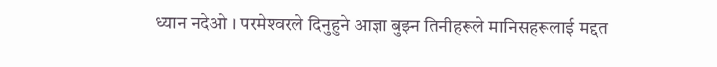ध्यान नदेओ । परमेश्‍वरले दिनुहुने आज्ञा बुझ्‍न तिनीहरूले मानिसहरूलाई मद्दत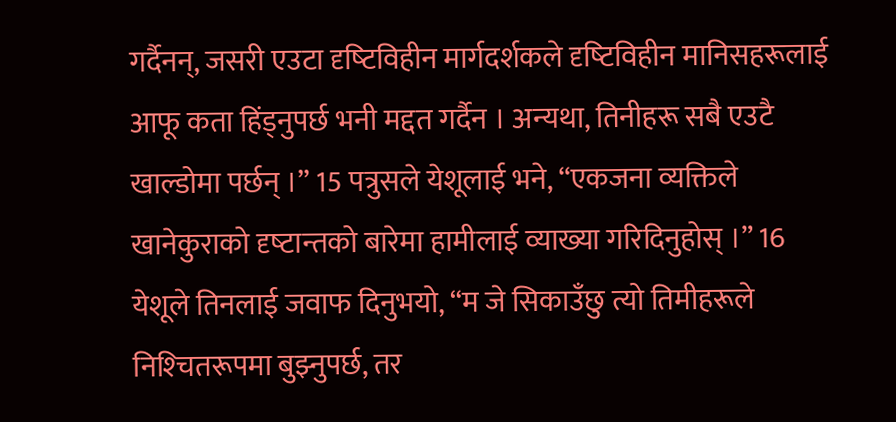गर्दैनन्, जसरी एउटा दृष्‍टिविहीन मार्गदर्शकले दृष्‍टिविहीन मानिसहरूलाई आफू कता हिंड्नुपर्छ भनी मद्दत गर्दैन । अन्‍यथा, तिनीहरू सबै एउटै खाल्डोमा पर्छन् ।” 15 पत्रुसले येशूलाई भने, “एकजना व्‍यक्तिले खानेकुराको दृष्‍टान्तको बारेमा हामीलाई व्‍याख्‍या गरिदिनुहोस् ।” 16 येशूले तिनलाई जवाफ दिनुभयो, “म जे सिकाउँछु त्यो तिमीहरूले निश्‍चितरूपमा बुझ्‍नुपर्छ, तर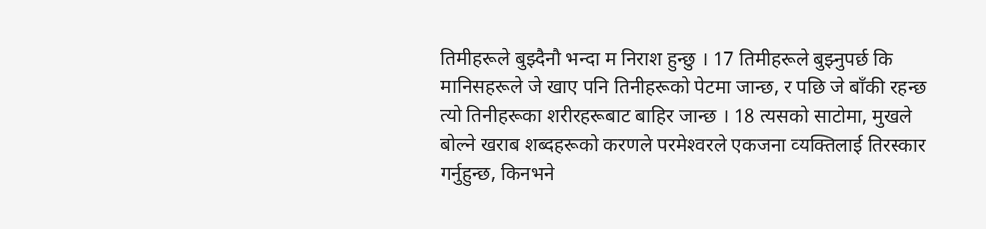तिमीहरूले बुझ्दैनौ भन्‍दा म निराश हुन्‍छु । 17 तिमीहरूले बुझ्‍नुपर्छ कि मानिसहरूले जे खाए पनि तिनीहरूको पेटमा जान्छ, र पछि जे बाँकी रहन्छ त्‍यो तिनीहरूका शरीरहरूबाट बाहिर जान्छ । 18 त्‍यसको साटोमा, मुखले बोल्‍ने खराब शब्दहरूको करणले परमेश्‍वरले एकजना व्‍यक्तिलाई तिरस्‍कार गर्नुहुन्छ, किनभने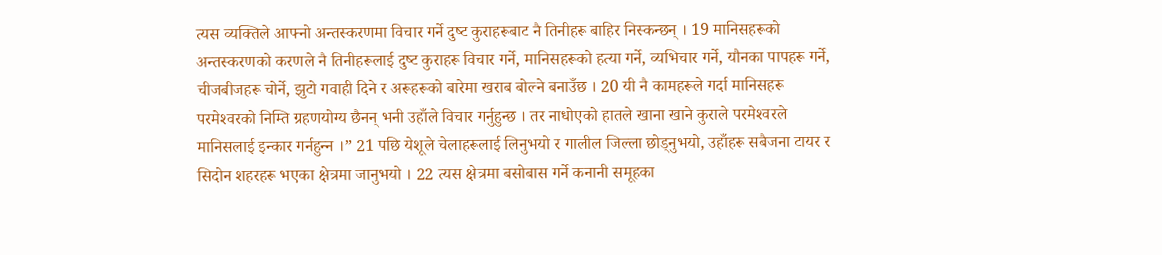त्‍यस व्‍यक्तिले आफ्‍नो अन्‍तस्‍करणमा विचार गर्ने दुष्‍ट कुराहरूबाट नै तिनीहरू बाहिर निस्‍कन्‍छन् । 19 मानिसहरूको अन्‍तस्‍करणको करणले नै तिनीहरूलाई दुष्‍ट कुराहरू विचार गर्ने, मानिसहरूको हत्या गर्ने, व्यभिचार गर्ने, यौनका पापहरू गर्ने, चीजबीजहरू चोर्ने, झुटो गवाही दिने र अरूहरूको बारेमा खराब बोल्ने बनाउँछ । 20 यी नै कामहरूले गर्दा मानिसहरू परमेश्‍वरको निम्‍ति ग्रहणयोग्‍य छैनन् भनी उहाँले विचार गर्नुहुन्‍छ । तर नाधोएको हातले खाना खाने कुराले परमेश्‍वरले मानिसलाई इन्कार गर्नहुन्‍न ।” 21 पछि येशूले चेलाहरूलाई लिनुभयो र गालील जिल्ला छोड्‍नुभयो, उहाँहरू सबैजना टायर र सिदोन शहरहरू भएका क्षेत्रमा जानुभयो । 22 त्यस क्षेत्रमा बसोबास गर्ने कनानी समूहका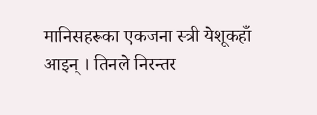मानिसहरूका एकजना स्‍त्री येशूकहाँ आइन् । तिनले निरन्तर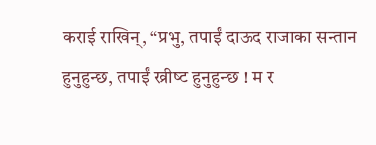कराई राखिन्, “प्रभु, तपाईं दाऊद राजाका सन्‍तान हुनुहुन्छ, तपाईं ख्रीष्‍ट हुनुहुन्छ ! म र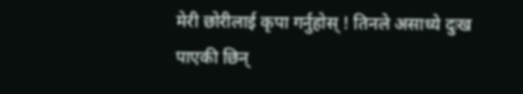मेरी छोरीलाई कृपा गर्नुहोस् ! तिनले असाध्‍ये दुःख पाएकी छिन्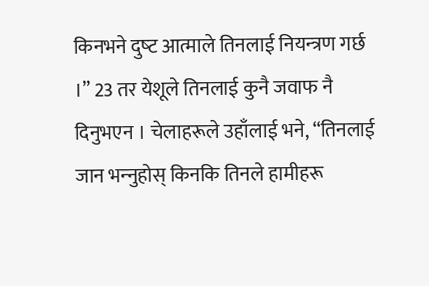किनभने दुष्‍ट आत्माले तिनलाई नियन्‍त्रण गर्छ ।” 23 तर येशूले तिनलाई कुनै जवाफ नै दिनुभएन । चेलाहरूले उहाँलाई भने, “तिनलाई जान भन्‍नुहोस् किनकि तिनले हामीहरू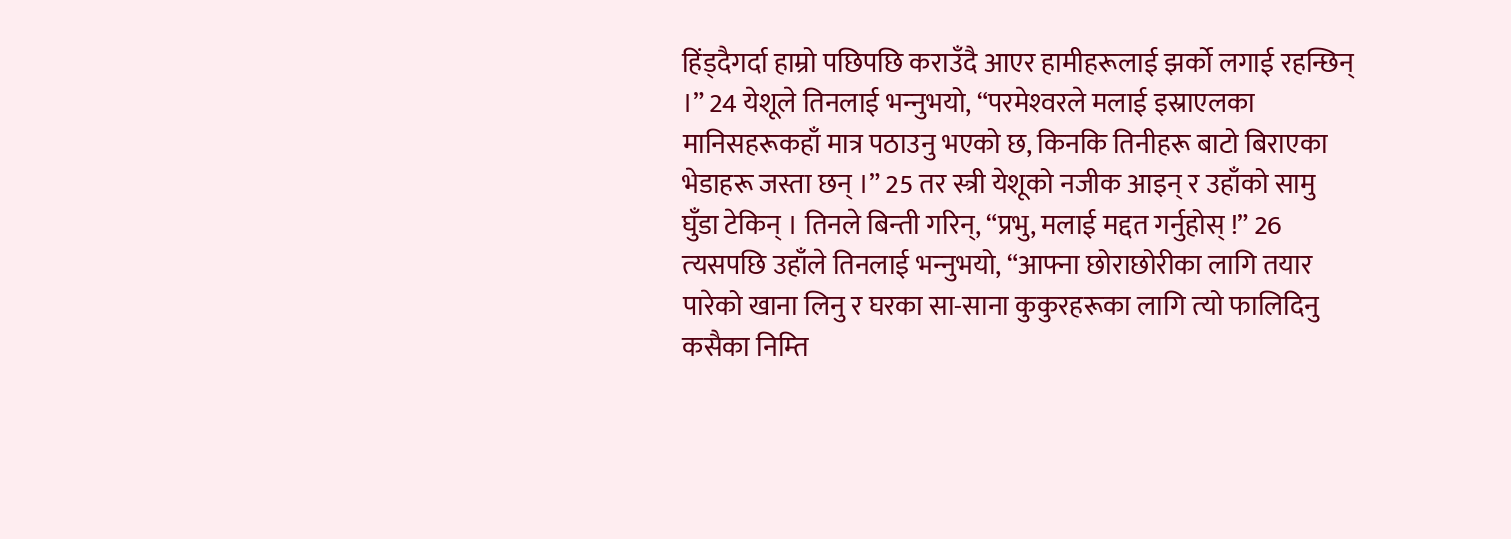हिंड्‍दैगर्दा हाम्रो पछिपछि कराउँदै आएर हामीहरूलाई झर्को लगाई रहन्छिन् ।” 24 येशूले तिनलाई भन्‍नुभयो, “परमेश्‍वरले मलाई इस्राएलका मानिसहरूकहाँ मात्र पठाउनु भएको छ, किनकि तिनीहरू बाटो बिराएका भेडाहरू जस्ता छन् ।” 25 तर स्‍त्री येशूको नजीक आइन् र उहाँको सामु घुँडा टेकिन् । तिनले बिन्‍ती गरिन्, “प्रभु, मलाई मद्दत गर्नुहोस् !” 26 त्‍यसपछि उहाँले तिनलाई भन्‍नुभयो, “आफ्‍ना छोराछोरीका लागि तयार पारेको खाना लिनु र घरका सा-साना कुकुरहरूका लागि त्‍यो फालिदिनु कसैका निम्‍ति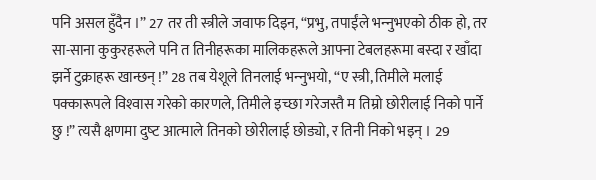पनि असल हुँदैन ।” 27 तर ती स्‍त्रीले जवाफ दिइन, “प्रभु, तपाईंले भन्‍नुभएको ठीक हो, तर सा-साना कुकुरहरूले पनि त तिनीहरूका मालिकहरूले आफ्ना टेबलहरूमा बस्‍दा र खाँदा झर्ने टुक्राहरू खान्छन् !” 28 तब येशूले तिनलाई भन्‍नुभयो, “ए स्‍त्री, तिमीले मलाई पक्‍कारूपले विश्‍वास गरेको कारणले, तिमीले इच्‍छा गरेजस्तै म तिम्रो छोरीलाई निको पार्ने छु !” त्यसै क्षणमा दुष्‍ट आत्‍माले तिनको छोरीलाई छोड्यो, र तिनी निको भइन् । 29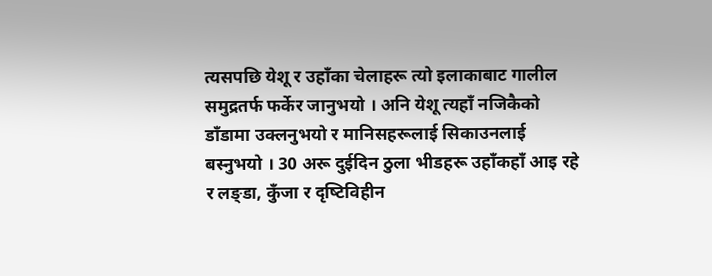त्‍यसपछि येशू र उहाँका चेलाहरू त्यो इलाकाबाट गालील समुद्रतर्फ फर्केर जानुभयो । अनि येशू त्यहाँ नजिकैको डाँडामा उक्लनुभयो र मानिसहरूलाई सिकाउनलाई बस्‍नुभयो । 30 अरू दुईदिन ठुला भीडहरू उहाँकहाँ आइ रहे र लङ्डा, कुँजा र दृष्‍टिविहीन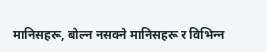मानिसहरू, बोल्न नसक्‍ने मानिसहरू र विभिन्‍न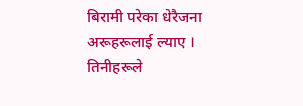बिरामी परेका धेरैजना अरूहरूलाई ल्‍याए । तिनीहरूले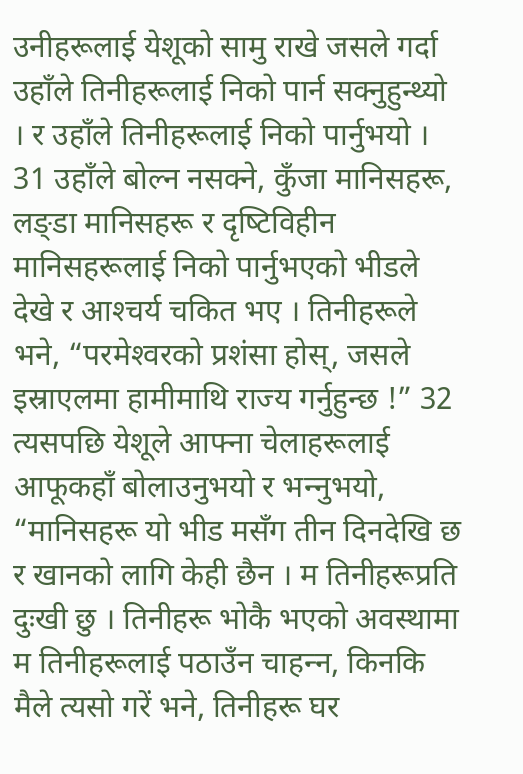उनीहरूलाई येशूको सामु राखे जसले गर्दा उहाँले तिनीहरूलाई निको पार्न सक्‍नुहुन्‍थ्‍यो । र उहाँले तिनीहरूलाई निको पार्नुभयो । 31 उहाँले बोल्न नसक्‍ने, कुँजा मानिसहरू, लङ्डा मानिसहरू र दृष्‍टिविहीन मानिसहरूलाई निको पार्नुभएको भीडले देखे र आश्‍चर्य चकित भए । तिनीहरूले भने, “परमेश्‍वरको प्रशंसा होस्, जसले इस्राएलमा हामीमाथि राज्‍य गर्नुहुन्छ !” 32 त्‍यसपछि येशूले आफ्‍ना चेलाहरूलाई आफूकहाँ बोलाउनुभयो र भन्‍नुभयो, “मानिसहरू यो भीड मसँग तीन दिनदेखि छ र खानको लागि केही छैन । म तिनीहरूप्रति दुःखी छु । तिनीहरू भोकै भएको अवस्‍थामा म तिनीहरूलाई पठाउँन चाहन्‍न, किनकि मैले त्यसो गरें भने, तिनीहरू घर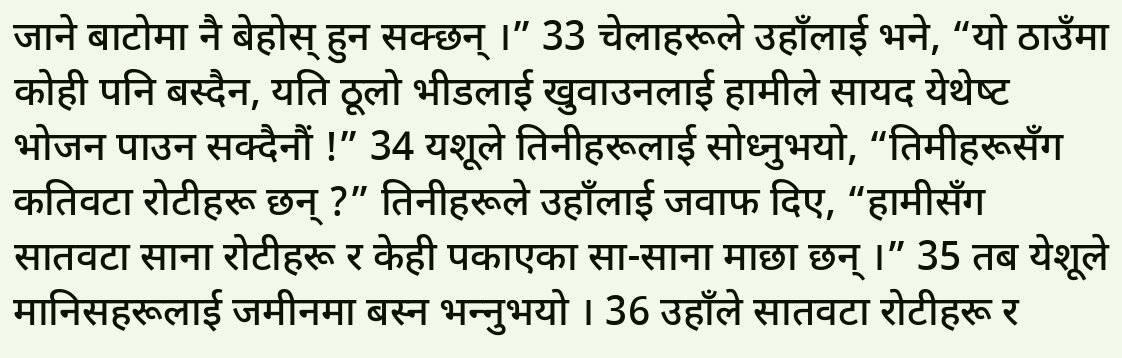जाने बाटोमा नै बेहोस् हुन सक्छन् ।” 33 चेलाहरूले उहाँलाई भने, “यो ठाउँमा कोही पनि बस्दैन, यति ठूलो भीडलाई खुवाउनलाई हामीले सायद येथेष्‍ट भोजन पाउन सक्दैनौं !” 34 यशूले तिनीहरूलाई सोध्‍नुभयो, “तिमीहरूसँग कतिवटा रोटीहरू छन् ?” तिनीहरूले उहाँलाई जवाफ दिए, “हामीसँग सातवटा साना रोटीहरू र केही पकाएका सा-साना माछा छन् ।” 35 तब येशूले मानिसहरूलाई जमीनमा बस्‍न भन्‍नुभयो । 36 उहाँले सातवटा रोटीहरू र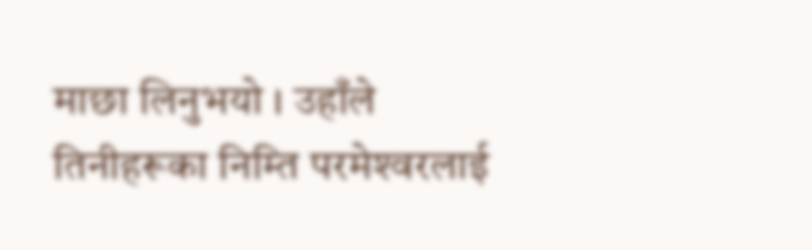माछा लिनुभयो । उहाँले तिनीहरूका निम्‍ति परमेश्‍वरलाई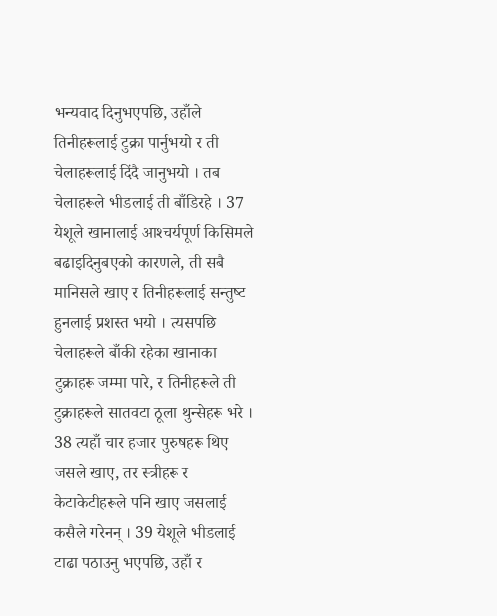भन्यवाद दिनुभएपछि, उहाँले तिनीहरूलाई टुक्रा पार्नुभयो र ती चेलाहरूलाई दिंदै जानुभयो । तब चेलाहरूले भीडलाई ती बाँडिरहे । 37 येशूले खानालाई आश्‍चर्यपूर्ण किसिमले बढाइदिनुबएको कारणले, ती सबै मानिसले खाए र तिनीहरूलाई सन्तुष्‍ट हुनलाई प्रशस्त भयो । त्‍यसपछि चेलाहरूले बाँकी रहेका खानाका टुक्राहरू जम्‍मा पारे, र तिनीहरूले ती टुक्राहरूले सातवटा ठूला थुन्‍सेहरू भरे । 38 त्यहाँ चार हजार पुरुषहरू थिए जसले खाए, तर स्‍त्रीहरू र केटाकेटीहरूले पनि खाए जसलाई कसैले गरेनन् । 39 येशूले भीडलाई टाढा पठाउनु भएपछि, उहाँ र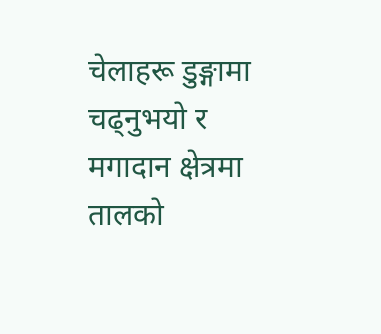चेलाहरू डुङ्गामा चढ्नुभयो र मगादान क्षेत्रमा तालको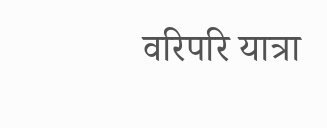वरिपरि यात्रा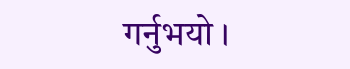गर्नुभयो ।